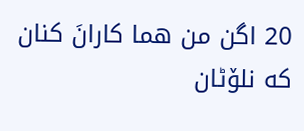20 اگن من هما کارانَ کنان که نلۆٹان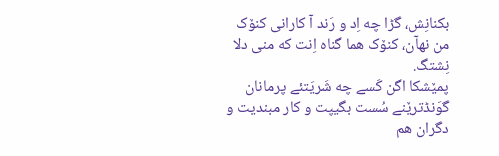بکنانِش، گڑا چه اِد و رَند آ کارانی کنۆک من نهآن، کنۆک هما گناه اِنت که منی دلا نِشتگ.
پمێشکا اگن کَسے چه شَریَتئے پرمانان گوَنڈترێنے سُست بگیپت و کار مبندیت و دگران هم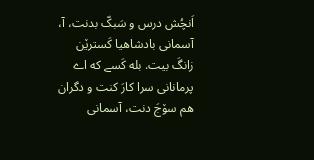اَنچُش درس و سَبکّ بدنت، آ، آسمانی بادشاهیا کَسترێن زانگَ بیت. بله کَسے که اے پرمانانی سرا کارَ کنت و دگران هم سۆجَ دنت، آسمانی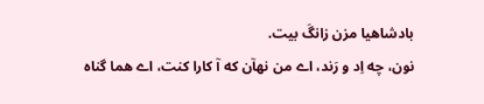بادشاهیا مزن زانگَ بیت.
نون، چه اِد و رَند، اے من نهآن که آ کارا کنت، اے هما گناه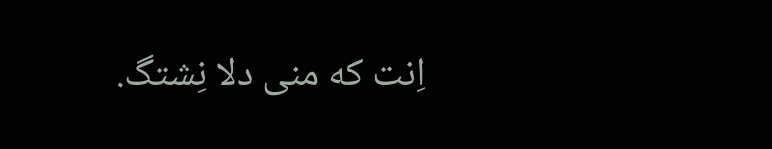اِنت که منی دلا نِشتگ.